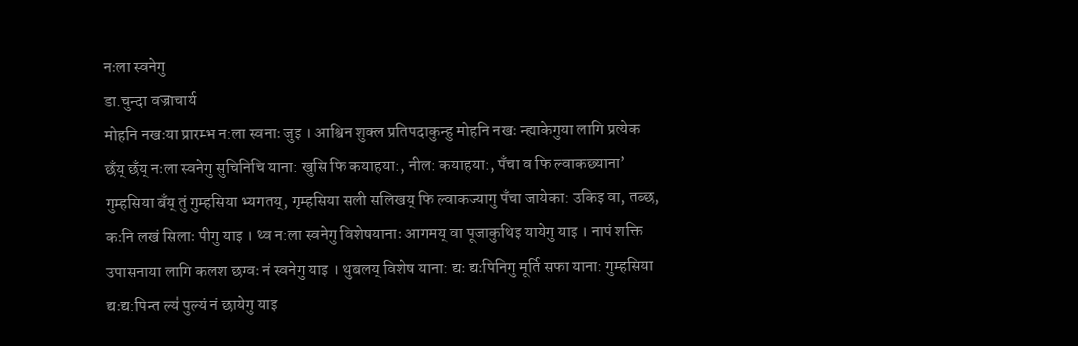नःला स्वनेगु
डा.चुन्दा वज्राचार्य
मोहनि नखःया प्रारम्भ न:ला स्वनाः जुइ । आश्विन शुक्ल प्रतिपदाकुन्हु मोहनि नखः न्ह्याकेगुया लागि प्रत्येक छँय् छँय् नःला स्वनेगु सुचिनिचि याना: खुसि फि कयाहया:, नील: कयाहया:, पँचा व फि ल्वाकछ्याना’ गुम्हसिया बँय् तुं गुम्हसिया भ्यगतय्, गृम्हसिया सली सलिखय् फि ल्वाकज्यागु पँचा जायेका: उकिइ वा, तब्छ, कःनि लखं सिलाः पीगु याइ । थ्व न:ला स्वनेगु विशेषयानाः आगमय् वा पूजाकुथिइ यायेगु याइ । नापं शक्ति उपासनाया लागि कलश छग्वः नं स्वनेगु याइ । थुबलय् विशेष याना: द्यः द्यःपिनिगु मूर्ति सफा याना: गुम्हसिया द्यःद्य:पिन्त ल्य॑ पुल्यं नं छायेगु याइ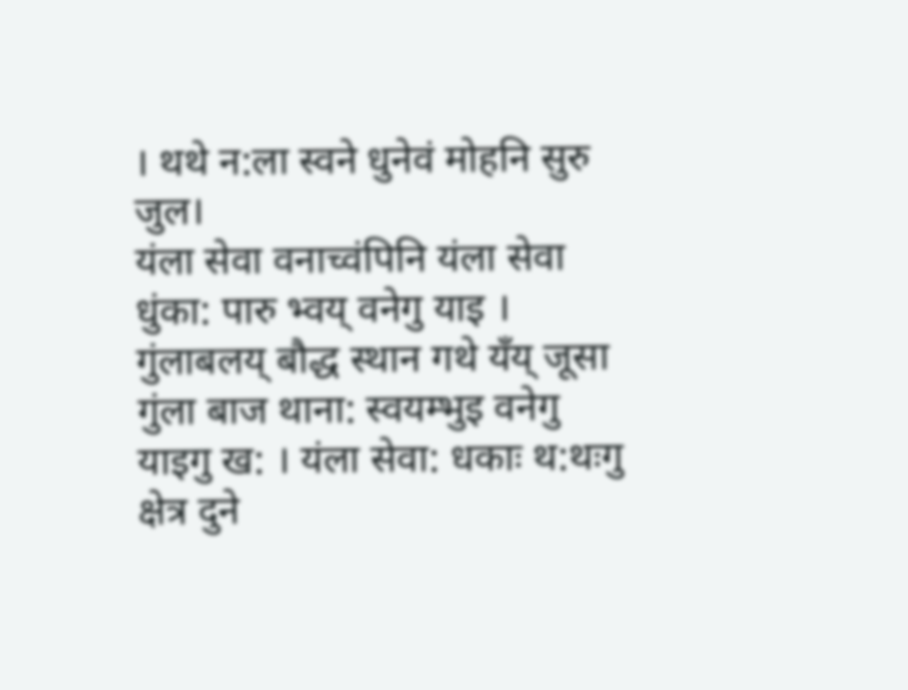। थथे न:ला स्वने धुनेवं मोहनि सुरु जुल।
यंला सेवा वनाच्वंपिनि यंला सेवा धुंका: पारु भ्वय् वनेगु याइ । गुंलाबलय् बौद्ध स्थान गथे यँय् जूसा गुंला बाज थाना: स्वयम्भुइ वनेगु याइगु ख: । यंला सेवा: धकाः थ:थःगु क्षेत्र दुने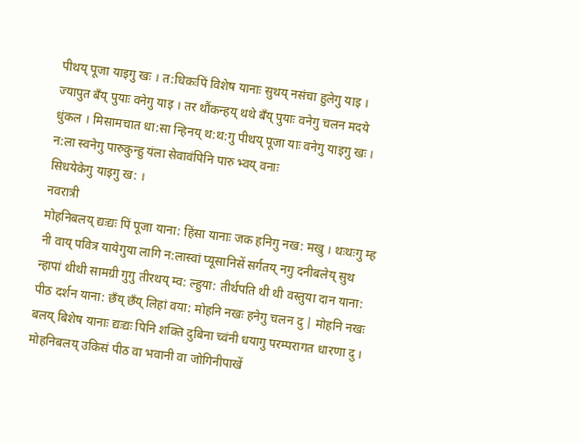पीथय् पूजा याइगु खः । त:धिकःपिं विशेष यानाः सुथय् नसंचा हुलेगु याइ । ज्यापुत बँय् पुयाः वनेगु याइ । तर थौंकन्हय् थथे बँय् पुयाः वनेगु चलन मदये धुंकल । मिसामचात धा:सा न्हिनय् थ:थ:गु पीथय् पूजा याः वनेगु याइगु खः । न:ला स्वनेगु पारुकुन्हु यंला सेवावंपिनि पारु भ्वय् वनाः
सिधयेकेगु याइगु ख: ।
नवरात्री
मोहनिबलय् द्यःद्यः पिं पूजा याना: हिंसा यानाः जक हनिगु नख: मखु । थःथःगु म्ह नी वाय् पवित्र यायेगुया लागि न:लास्वां प्यूसानिसें सर्गतय् नगु दनीबलेय् सुथ न्हापां थीथी सामग्री गुगु तीरथय् म्व: ल्हुया: तीर्थपति थी थी वस्तुया दान याना: पीठ दर्शन याना: छँय् छँय् लिहां वया: मोहनि नखः हनेगु चलन दु | मोहनि नखः बलय् बिशेष यानाः द्यःद्यः पिनि शक्ति दुबिना च्वंनी धयागु परम्परागत धारणा दु । मोहनिबलय् उकिसं पीठ वा भवानी वा जोगिनीपाखें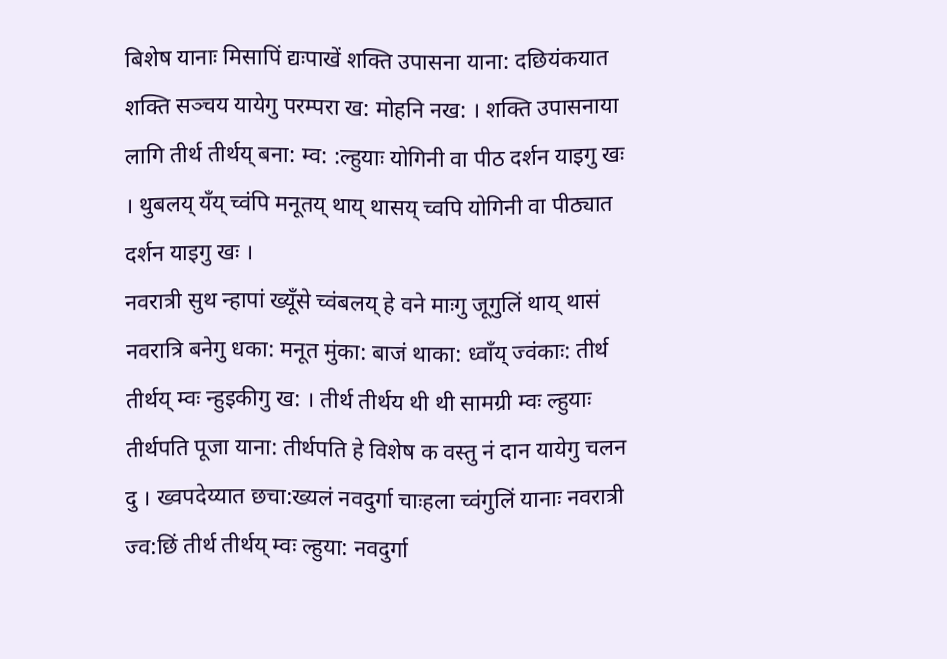बिशेष यानाः मिसापिं द्यःपाखें शक्ति उपासना याना: दछियंकयात शक्ति सञ्चय यायेगु परम्परा ख: मोहनि नख: । शक्ति उपासनाया लागि तीर्थ तीर्थय् बना: म्व: :ल्हुयाः योगिनी वा पीठ दर्शन याइगु खः । थुबलय् यँय् च्वंपि मनूतय् थाय् थासय् च्वपि योगिनी वा पीठ्यात दर्शन याइगु खः ।
नवरात्री सुथ न्हापां ख्यूँसे च्वंबलय् हे वने माःगु जूगुलिं थाय् थासं नवरात्रि बनेगु धका: मनूत मुंका: बाजं थाका: ध्वाँय् ज्वंकाः: तीर्थ तीर्थय् म्वः न्हुइकीगु ख: । तीर्थ तीर्थय थी थी सामग्री म्वः ल्हुयाः तीर्थपति पूजा याना: तीर्थपति हे विशेष क वस्तु नं दान यायेगु चलन दु । ख्वपदेय्यात छचा:ख्यलं नवदुर्गा चाःहला च्वंगुलिं यानाः नवरात्री ज्व:छिं तीर्थ तीर्थय् म्वः ल्हुया: नवदुर्गा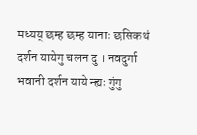मध्यय् छम्ह छम्ह यानाः छसिकथं दर्शन यायेगु चलन दु । नवदुर्गा भवानी दर्शन याये न्ह्यः गुंगु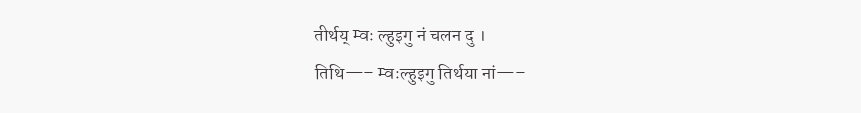तीर्थय् म्वः ल्हुइगु नं चलन दु ।
तिथि—– म्वःल्हुइगु तिर्थया नां—–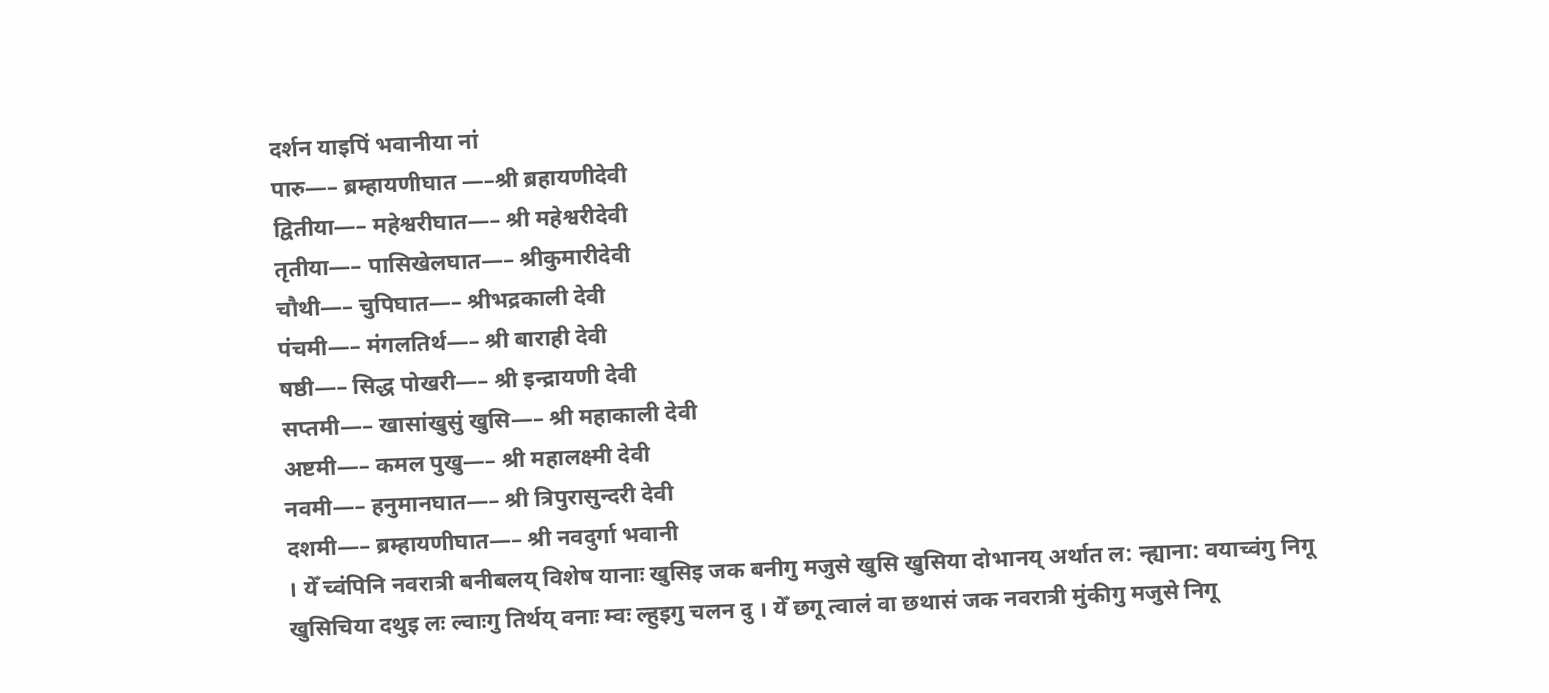दर्शन याइपिं भवानीया नां
पारु—– ब्रम्हायणीघात —–श्री ब्रहायणीदेवी
द्वितीया—– महेश्वरीघात—– श्री महेश्वरीदेवी
तृतीया—– पासिखेलघात—– श्रीकुमारीदेवी
चौथी—– चुपिघात—– श्रीभद्रकाली देवी
पंचमी—– मंगलतिर्थ—– श्री बाराही देवी
षष्ठी—– सिद्ध पोखरी—– श्री इन्द्रायणी देवी
सप्तमी—– खासांखुसुं खुसि—– श्री महाकाली देवी
अष्टमी—– कमल पुखु—– श्री महालक्ष्मी देवी
नवमी—– हनुमानघात—– श्री त्रिपुरासुन्दरी देवी
दशमी—– ब्रम्हायणीघात—– श्री नवदुर्गा भवानी
। येँ च्वंपिनि नवरात्री बनीबलय् विशेष यानाः खुसिइ जक बनीगु मजुसे खुसि खुसिया दोभानय् अर्थात ल: न्ह्याना: वयाच्वंगु निगू खुसिचिया दथुइ लः ल्वाःगु तिर्थय् वनाः म्वः ल्हुइगु चलन दु । येँ छगू त्वालं वा छथासं जक नवरात्री मुंकीगु मजुसे निगू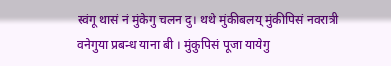स्वंगू थासं नं मुंकेगु चलन दु। थथे मुंकीबलय् मुंकीपिसं नवरात्री वनेगुया प्रबन्ध याना बी । मुंकुपिसं पूजा यायेगु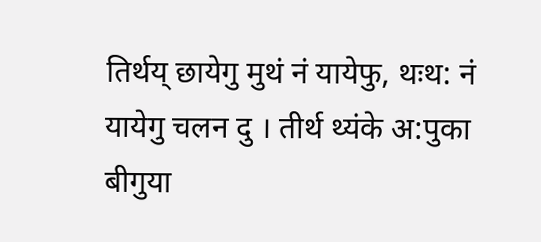तिर्थय् छायेगु मुथं नं यायेफु, थःथ: नं यायेगु चलन दु । तीर्थ थ्यंके अ:पुका बीगुया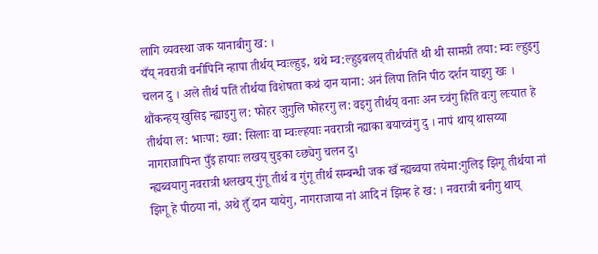लागि व्यवस्था जक यानाबीगु ख: ।
यँय् नवरात्री वनीपिनि न्हापा तीर्थय् म्वःल्हुइ, थथे म्व:ल्हुइबलय् तीर्थपतिं थी थी सामग्री तया: म्वः ल्हुइगु चलन दु । अले तीर्थ पतिं तीर्थया विशेषता कथं दान याना: अनं लिपा तिनि पीठ दर्शन याइगु खः । थौंकन्हय् खुसिइ न्ह्याइगु ल: फोहर जुगुलि फोहरगु ल: वइगु तीर्थय् वनाः अन च्वंगु हिति वःगु लःयात हे तीर्थया ल: भाःपा: ख्वा: सिलाः वा म्वःल्हयाः नवरात्री न्ह्याका बयाच्वंगु दु । नापं थाय् थासय्या नागराजापिन्त पुँइ हायाः लखय् चुइका व्छ्येगु चलन दु।
न्ह्यब्वयागु नवरात्री धलखय् गुंगू तीर्थ व गुंगू तीर्थ सम्बन्धी जक खँ न्ह्यब्वया तयेमा:गुलिइ झिगू तीर्थया नां झिगू हे पीठया नां, अथे तुँ दान यायेगु, नागराजाया नां आदि नं झिम्ह हे ख: । नवरात्री बनीगु थाय्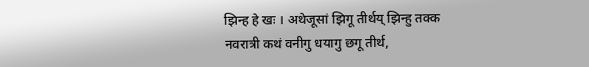झिन्ह हे खः । अथेजूसां झिगू तीर्थय् झिन्हु तक्क नवरात्री कथं वनीगु धयागु छगू तीर्थ,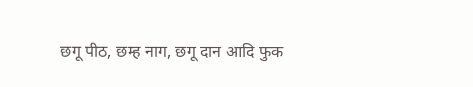छगू पीठ, छम्ह नाग, छगू दान आदि फुक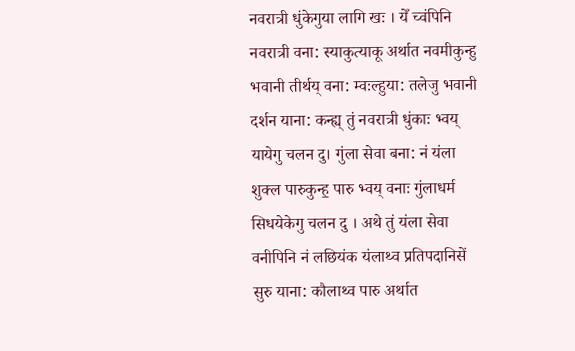नवरात्री धुंकेगुया लागि खः । येँ च्वंपिनि नवरात्री वना: स्याकुत्याकू अर्थात नवमीकुन्हु भवानी तीर्थय् वना: म्वःल्हुया: तलेजु भवानी दर्शन याना: कन्ह्य् तुं नवरात्री धुंकाः भ्वय् यायेगु चलन दु। गुंला सेवा बना: नं यंला शुक्ल पारुकुन्ह॒ पारु भ्वय् वनाः गुंलाधर्म सिधयेकेगु चलन दु । अथे तुं यंला सेवा वनीपिनि नं लछियंक यंलाथ्व प्रतिपदानिसें सुरु याना: कौलाथ्व पारु अर्थात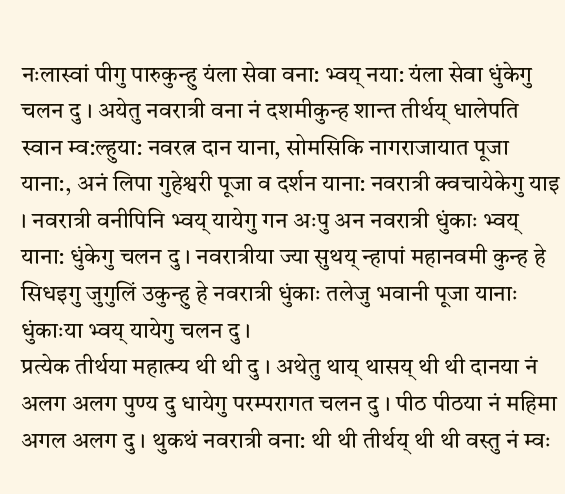नःलास्वां पीगु पारुकुन्हु यंला सेवा वना: भ्वय् नया: यंला सेवा धुंकेगु चलन दु । अयेतु नवरात्री वना नं दशमीकुन्ह शान्त तीर्थय् धालेपति स्वान म्व:ल्हुया: नवरत्न दान याना, सोमसिकि नागराजायात पूजा याना:, अनं लिपा गुहेश्वरी पूजा व दर्शन याना: नवरात्री क्वचायेकेगु याइ । नवरात्री वनीपिनि भ्वय् यायेगु गन अःपु अन नवरात्री धुंकाः भ्वय् याना: धुंकेगु चलन दु । नवरात्रीया ज्या सुथय् न्हापां महानवमी कुन्ह हे सिधइगु जुगुलिं उकुन्हु हे नवरात्री धुंकाः तलेजु भवानी पूजा यानाः धुंकाःया भ्वय् यायेगु चलन दु ।
प्रत्येक तीर्थया महात्म्य थी थी दु । अथेतु थाय् थासय् थी थी दानया नं अलग अलग पुण्य दु धायेगु परम्परागत चलन दु । पीठ पीठया नं महिमा अगल अलग दु । थुकथं नवरात्री वना: थी थी तीर्थय् थी थी वस्तु नं म्वः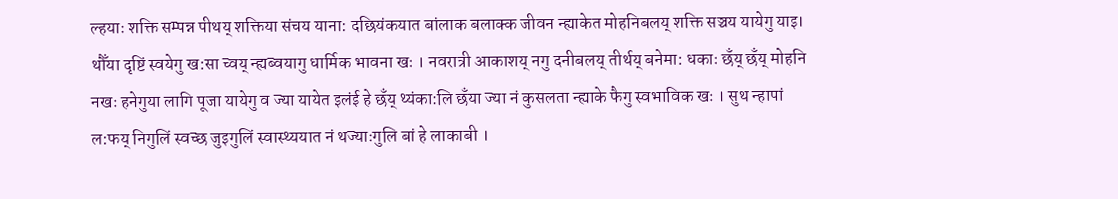ल्हयाः शक्ति सम्पन्न पीथय् शक्तिया संचय याना: दछियंकयात बांलाक बलाक्क जीवन न्ह्याकेत मोहनिबलय् शक्ति सञ्चय यायेगु याइ।
थौँया दृष्टिं स्वयेगु ख:सा च्वय् न्ह्यब्वयागु धार्मिक भावना खः । नवरात्री आकाशय् नगु दनीबलय् तीर्थय् बनेमा: धकाः छँय् छँय् मोहनि नखः हनेगुया लागि पूजा यायेगु व ज्या यायेत इलंई हे छँय् थ्यंका:लि छँया ज्या नं कुसलता न्ह्याके फैगु स्वभाविक खः । सुथ न्हापां ल:फय् निगुलिं स्वच्छ जुइगुलिं स्वास्थ्ययात नं थज्याःगुलि बां हे लाकाबी ।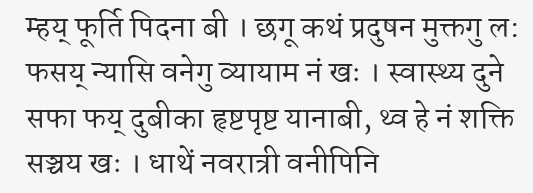म्हय् फूर्ति पिदना बी । छगू कथं प्रदुषन मुक्तगु ल: फसय् न्यासि वनेगु व्यायाम नं खः । स्वास्थ्य दुने सफा फय् दुबीका हृष्टपृष्ट यानाबी, थ्व हे नं शक्ति सञ्चय खः । धाथें नवरात्री वनीपिनि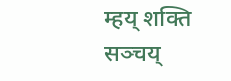म्हय् शक्ति
सञ्चय्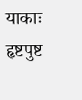याकाः हृष्टपुष्ट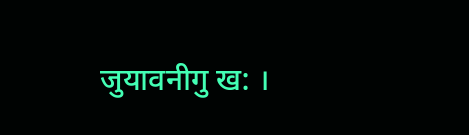जुयावनीगु ख: ।